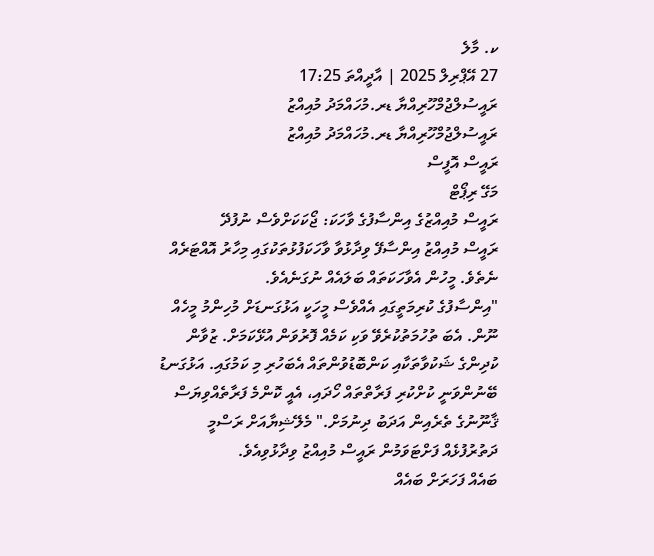ކ. މާލެ
27 އޭޕްރިލް 2025 | އާދީއްތަ 17:25
ރައީސުލްޖުމްހޫރިއްޔާ ޑރ.މުހައްމަދު މުއިއްޒު
ރައީސުލްޖުމްހޫރިއްޔާ ޑރ.މުހައްމަދު މުއިއްޒު
ރައީސް އޮފީސް
މަގޭ ރިޕޯޓް
ރައީސް މުއިއްޒުގެ އިންސާފުގެ ވާހަކަ: ޖޯކަކަށްވެސް ނުފުދޭ
ރައީސް މުއިއްޒު އިންސާފޭ ވިދާޅުވާ ވާހަކަފުޅުތަކުގައި މިހާރު އޮއްޓަރެއް ނެތެވެ. މީހުން އެވާހަކަތައް ބަލައެއް ނުގަނެއެވެ.
"އިންސާފުގެ ކުރިމަތީގައި އެއްވެސް މީހަކީ އަޅުގަނޑަށް މުހިންމު މީހެއް ނޫން. އެބަ ތުހުމަތުކުރެވޭ ވަކި ކަމެއް ފޮރުވަން އުޅޭކަމަށް. ޒުވާން ކުދިންގެ ޝަކުވާތަކާއި ކަންބޮޑުވުންތައް އެބަހުރި މި ކަމުގައި. އަޅުގަނޑު ބޭނުންވަނީ ކުށްކުރި ފަރާތްތައް ހޯދައި، އެއީ ކޮންމެ ފަރާތެއްވިޔަސް ޤާނޫނުގެ ތެރެއިން އަދަބު ދިނުމަށް." މެލޭޝިޔާއަށް ރަސްމީ ދަތުރުފުޅެއް ފަށްޓަވަމުން ރައީސް މުއިއްޒު ވިދާޅުވިއެވެ.
ބައެއް ފަހަރަށް ބައެއް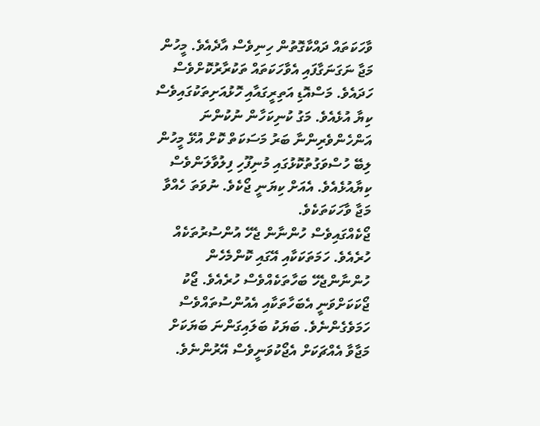ވާހަކަތައް ދައްކާގޮތުން ހިނިވެސް އާދެއެވެ. މީހުން މަޖާ ނަގަނަގާފައި އެވާހަކަތައް ތަކުރާރުކޮށްވެސް ހަދައެވެ. މަސްއޮޑި އަތިރީގައާއި ހޮޅުއަށިތަކުގައިވެސް ކިޔާ އުޅެއެވެ. މަގު ކުނިކަހާން ނުކުންނަ އަންހެންވެރިންނާ ބަރު މަސަކަތް ކޮށް އުޅޭ މީހުން ލިބޭ ހުސްވަގުތުކޮޅުގައި މުނިފޫހި ފިލުވާލަންވެސް ކިޔާއުޅެއެވެ. އެއަށް ކިޔަނީ ޖޯކެވެ. ނުވަތަ ހެއްވާ މަޖާ ވާހަކަތަކެވެ.
ޖޯކެއްގައިވެސް ހުންނާން ޖެހޭ އުންސުރުތަކެއް ހުރެއެވެ. ހަމަތަކަކާއި އޭގައި ކޮންމެހެން ހުންނާންޖެހޭ ބަހާތަކެއްވެސް ހުރެއެވެ. ޖޯކު ޖޯކަކަށްވަނީ އެބަހާތަކާއި އެއުންސުތައްވެސް ހަމަވެގެންނެވެ. ބަޔަކު ބަލައިގަންނަ ބަޔަކަށް މަޖާވާ އެއްޗަކަށް އެޖޯކުވަނީވެސް އޭރުންނެވެ.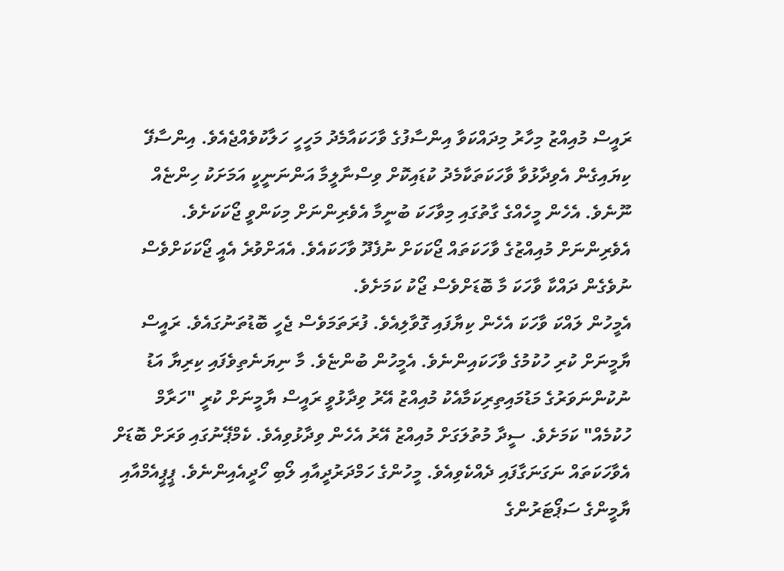ރައީސް މުއިއްޒު މިހާރު މިދައްކަވާ އިންސާފުގެ ވާހަކައާމެދު މަހީހީ ހަލާކުވެއްޖެއެވެ. އިންސާފޭ ކިޔައިގެން އެވިދާޅުވާ ވާހަކަތަކާމެދު ކުޑައިކޮށް ވިސްނާލީމާ އަންނަނީކީ އަމަށަކު ހިންޏެއް ނޫނެވެ. އެހެން މީހެއްގެ ގާތުގައި މިވާހަކަ ބުނީމާ އެވެރިންނަށް މިކަންވީ ޖޯކަކަށެވެ. އެވެރިންނަށް މުއިއްޒުގެ ވާހަކަތައް ޖޯކަކަށް ނުފެދޫ ވާހަކައެވެ. އެއަށްވުރެ އެއީ ޖޯކަކަށްވެސް ނުވެގެން ދައްކާ ވާހަކަ މާ ބޮޑަށްވެސް ޖޯކު ކަމަށެވެ.
އެމީހުން ލައްކަ ވާހަކަ އެހެން ކިޔާފައި ގޮވާލިއެވެ. ފުރަތަމަވެސް ޖެހީ ބޮޑުތަނުގައެވެ. ރައީސް ޔާމީނަށް ކުރި ހުކުމުގެ ވާހަކައިންނެވެ. އެމީހުން ބުންޏެވެ. މާ ނިޔަނެތިވެފައި ކިރިޔާ އަޑު ނުކުންނަވަރުގެ މަޑުމައިތިރިކަމާއެކު މުއިއްޒު އޭރު ވިދާޅުވީ ރައީސް ޔާމީނަށް ކުރީ "ހަރާމް ހުކުމެއް" ކަމަށެވެ. ސީދާ މުތުލަގަށް މުއިއްޒު އޭރު އެހެން ވިދާޅުވިއެވެ. ކެމްޕޭނުގައި ވަރަށް ބޮޑަށް އެވާހަކަތައް ނަގަނަގާފައި ދެއްކެވިއެވެ. މީހުންގެ ހަމްދަރުދީއާއި ލޯބި ހޯދީއެއިންނެވެ. ޕީޕީއެމްއާއި ޔާމީންގެ ސަޕޯޓަރުންގެ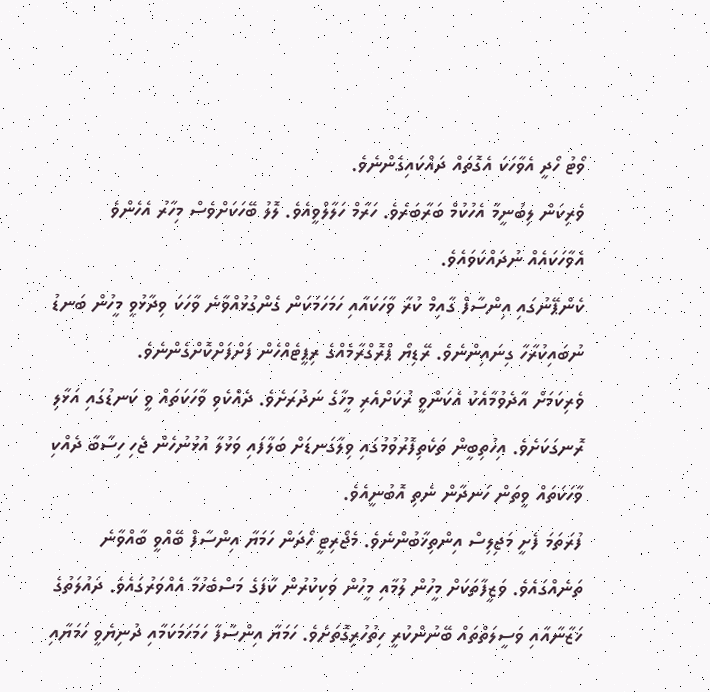ވޯޓު ހޯދީ އެވާހަކަ އެގޮތައް ދައްކައިގެންނެވެ.
ވެރިކަން ލިބުނީމާ އެހުކުމް ބަރާބަރެވެ. ހަރާމް ހަލާލްވީއެވެ. ލޮލު ބޭހަކަށްވެސް މިހާރު އެހެންވެ އެވާހަކައެއް ނުދައްކަވައެވެ.
ކެންޕޭނުގައި އިންސާފް ގާއިމް ކުރާ ވާހަކައާއި ހަމަހަމަކަން ގެންގުޅުއްވާނެ ވާހަކަ ވިދާޅުވީ މީހުން ބަނޑު ނުބައިކުރާހާ ގިނައިންނެވެ. ރޭޑިޔޯ ޕްރޮގްރާމެއްގެ ރިޕީޓެއްހެން ފަށްފަށްކޮށްގެންނެވެ.
ވެރިކަމަށް އާދެވުމާއެކު އެކަންވީ ރުކަށްއެރި މީހާގެ ނަދުރަށެވެ. ދެއްކެވި ވާހަކަތައް ވީ ކަނޑުގައި އަޅާލި ރޮނގަކަށެވެ. އިހުތިބީން ތަކެތިފޮރުވުމުގައި ވިލާގަނޑަށް ބަލާފައި ވަޅުލާ އުޅުނުހެން ޖެހި ހިސާބާ ދެއްކި ވާހަކަތައް ވީތަން ހަނދާން ނެތި އޮބުނީއެވެ.
ފުރަތަމަ ފެށީ މަޖިލިސް އިންތިޚާބުންނެވެ. މެޖޯރިޓީ ހޯދަން ހަމަޔާ އިންސާފް ބޭއްވީ ބާއްވާނެ ތަނެއްގައެވެ. ވަޒީފާތަކަށް މީހުން ލުމާއި މީހުން ވަކިކުރުން ކާފަގެ މަސްބެހުމާ އެއްވަރުގައެވެ. ދައުލަތުގެ ޚަޒާނާއާއި ވަސީލަތްތައް ބޭނުންކުރީ ހިތުހުރިގޮތަށެވެ. ހަމަޔާ އިންސާފާ ހަމަހަމަކަމާއި ދުނިޔެވީ ހަމަޔާއި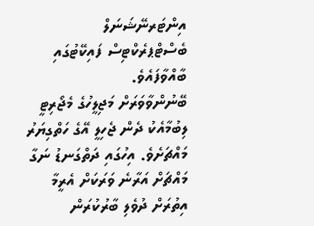އިންޓަރނޭޝަނަލް ބެސްޓްޕރެކްޓިސް ފައިކޭޓުގައި ބާއްވާފައެވެ.
ބޭނުންވާވަރަށް މަޖިލީހުގެ މެޖޯރިޓީ ލިބުމާއެކު ދެން ޖެހިލީ އޭގެ ހަތްގިޔަރު މައްޗަށެވެ. އިހުގައި ދަތްގަނޑު ނަގާ މައްޗަށް އަރާނެ ވަރަކަށް އެރީމާ އިތުރަށް ދުވެލި ބާރުކުރަން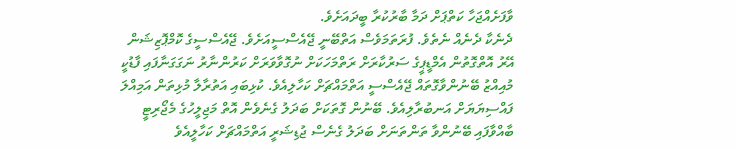ވާފަށެއްޖަހާ ކަތްޕަށް ދަމާ ބާރުކުރާ ބީދައަށެވެ.
ދެނެކާ ދެނެއް ނެތެވެ. ފުރަތަމަވެސް އަތްބޭނީ ޖޭއެސްސީއަށެވެ. ޖޭއެސްސީގެ ކޮމްޕޮޒިޝަން އޭރު އޮތްގޮތުން އެމްޑީޕީގެ ސަރުކާރަށް ރަތްމަހަކަށް ނުގޮވާވަރަށް ކަރުންނާރު ނަގަގަނާފައި ފާޑުކީ މުއިއްޒު ބޭނުންވާގޮތައް ޖޭއެސްސީ އަތްމައްޗަށް ކަހާލިއެވެ. ކުޅިބައި އަތުރާލާ މުޅިތަން އަމިއްލަ ފައްސިޔަޔަށް އަނބުރާލިއެވެ. ބޭނުން ގޮތަކަށް ބަދަލު ގެނެވެން އޮތް މަޖިލީހުގެ މެޖޯރިޓީ ބާއްވާފައި ބޭނުންވާ ތަންތަނަށް ބަދަލު ގެނެސް ޖުޑިޝަރީ އަތްމައްޗަށް ކަހާލީއެވެ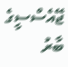ޖޭއެސްސީގެ ބާރު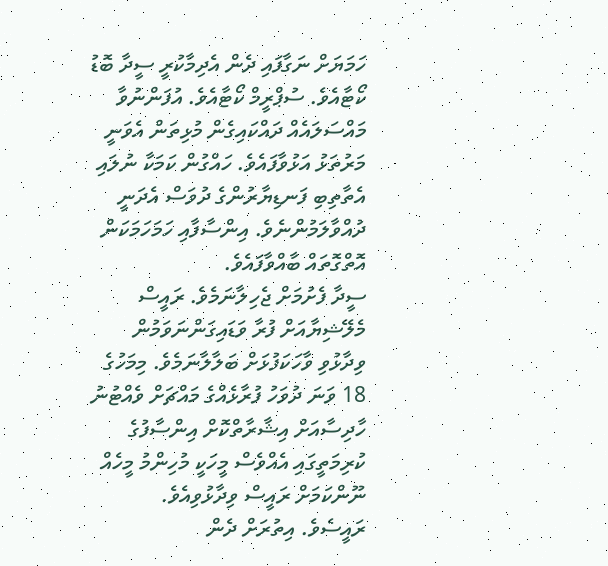ހަމަޔަށް ނަގާފައި ދެން އެދިމާކުރީ ސީދާ ބޮޑު ކޯޓާއެވެ. ސުޕްރީމް ކޯޓާއެވެ. އުފަންނުވާ މައްސަލައެއް ދައްކައިގެން މުޅިތަން އެވަނީ މަރުތަޅު އަޅުވާފައެވެ. ހައްގުން ކަމަކާ ނުލައި އެތާތިބި ފަނޑިޔާރުންގެ ދުވަސް އެދަނީ ދުއްވާލަމުންނެވެ. އިންސާފާއި ހަމަހަމަކަން އޮތްގޮތައް ބާއްވާފައެވެ.
ސީދާ ފެށުމަށް ޖެހިލާނަމެވެ. ރައީސް މެލޭޝިޔާއަށް ފުރާ ވަޑައިގަންނަވަމުން ވިދާޅުވި ވާހަކަފުޅަށް ބަލާލާނަމެވެ. މިމަހުގެ 18 ވަނަ ދުވަހު ފުރާޅެއްގެ މައްޗަށް ވެއްޓުނު ހާދިސާއަށް އިޝާރާތްކޮށް އިންސާފުގެ ކުރިމަތީގައި އެއްވެސް މީހަކީ މުހިންމު މީހެއް ނޫންކަމަށް ރައީސް ވިދާޅުވިއެވެ.
ރައީސެވެ. އިތުރަށް ދެން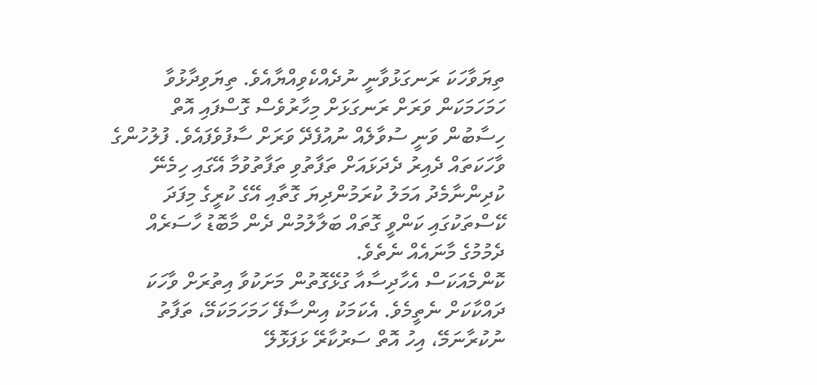ތިޔަވާހަކަ ރަނގަޅުވާނީ ނުދެއްކެވިއްޔާއެވެ. ތިޔަވިދާޅުވާ ހަމަހަމަކަން ވަރަށް ރަނގަޅަށް މިހާރުވެސް ގޮސްފައި އޮތް ހިސާބުން ވަނީ ސުވާލެއް ނުއުފެދޭ ވަރަށް ސާފުވެފައެވެ. ފުލުހުންގެ ވާހަކަތައް ދެއިރު ދެދަޅައަށް ތަފާތުވި ތަފާތުވުމާ އޭގައި ހިމެނޭ ކުދިންނާމެދު އަމަލު ކުރަމުންދިޔަ ގޮތާއި އޭގެ ކުރީގެ މިފަދަ ކޭސްތަކުގައި ކަންވީ ގޮތައް ބަލާލުމުން ދެން މާބޮޑު ހާސަރެއް ދެމުމުގެ މާނައެއް ނެތެވެ.
ކޮންމެއަކަސް އެހާދިސާއާ ގުޅޭގޮތުން މަށަކުވާ އިތުރަށް ވާހަކަ ދައްކާކަށް ނެތީމެވެ. އެކަމަކު އިންސާފޭ ހަމަހަމަކަމޭ، ތަފާތު ނުކުރާނަމޭ، އިހު އޮތް ސަރުކާރޭ ޅަފަޅޮލޭ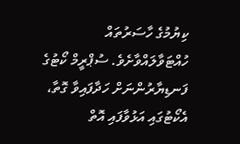ކިޔުމުގެ ހާސަރުތައް ހުއްޓަވާލައްވާށެވެ. ސުޕްރީމް ކޯޓުގެ ފަނޑިޔާރުންނަށް ހަދާފައިވާ ގޮތާ، އެކޯޓުގައި އަޅުވާފައި އޮތް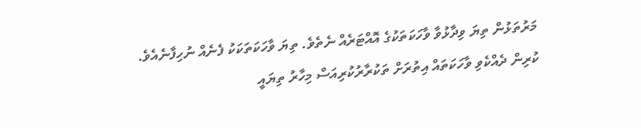މަރުތަޅުން ތިޔަ ވިދާޅުވާ ވާހަކަތަކުގެ އޮއްޓަރެއް ނެތެވެ. ތިޔަ ވާހަކަތަކަކު ފެނެއް ނުހިފާނެއެވެ. ކުރިން ދެއްކެވި ވާހަކަތައް އިތުރަށް ތަކުރާރުކުރިއަސް މިހާރު ތިޔައީ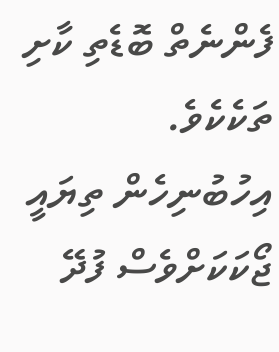ފެންނެތް ބޮޑެތި ކާށި ތަކެކެވެ. އިހުބުނިހެން ތިޔައީ ޖޯކަކަށްވެސް ފުދޭ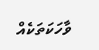ވާހަކަތަކެއް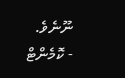ނޫނެވެ.
- ކޮމެންޓް